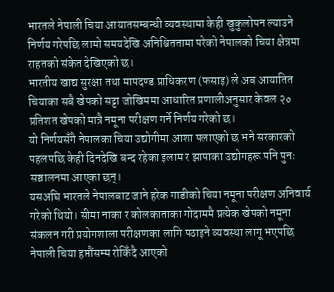भारतले नेपाली चिया आयातसम्बन्धी व्यवस्थामा केही खुकुलोपन ल्याउने निर्णय गरेपछि लामो समयदेखि अनिश्चिततामा परेको नेपालको चिया क्षेत्रमा राहतको संकेत देखिएको छ।
भारतीय खाद्य सुरक्षा तथा मापदण्ड प्राधिकरण (फसाइ) ले अब आयातित चियाका सबै खेपको सट्टा जोखिममा आधारित प्रणालीअनुसार केवल २० प्रतिशत खेपको मात्रै नमूना परीक्षण गर्ने निर्णय गरेको छ।
यो निर्णयसँगै नेपालका चिया उद्योगीमा आशा पलाएको छ भने सरकारको पहलपछि केही दिनदेखि बन्द रहेका इलाम र झापाका उद्योगहरू पनि पुनः सञ्चालनमा आएका छन्।
यसअघि भारतले नेपालबाट जाने हरेक गाडीको चिया नमूना परीक्षण अनिवार्य गरेको थियो। सीमा नाका र कोलकाताका गोदाममै प्रत्येक खेपको नमूना संकलन गरी प्रयोगशाला परीक्षणका लागि पठाइने व्यवस्था लागू भएपछि नेपाली चिया हप्तौंसम्म रोकिँदै आएको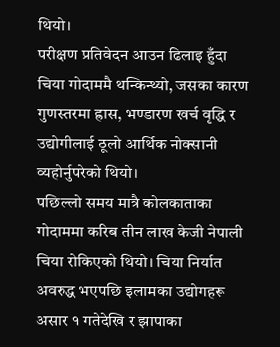थियो।
परीक्षण प्रतिवेदन आउन ढिलाइ हुँदा चिया गोदाममै थन्किन्थ्यो, जसका कारण गुणस्तरमा ह्रास, भण्डारण खर्च वृद्धि र उद्योगीलाई ठूलो आर्थिक नोक्सानी व्यहोर्नुपरेको थियो।
पछिल्लो समय मात्रै कोलकाताका गोदाममा करिब तीन लाख केजी नेपाली चिया रोकिएको थियो। चिया निर्यात अवरुद्ध भएपछि इलामका उद्योगहरू असार १ गतेदेखि र झापाका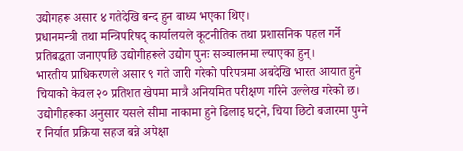उद्योगहरू असार ४ गतेदेखि बन्द हुन बाध्य भएका थिए।
प्रधानमन्त्री तथा मन्त्रिपरिषद् कार्यालयले कूटनीतिक तथा प्रशासनिक पहल गर्ने प्रतिबद्धता जनाएपछि उद्योगीहरूले उद्योग पुनः सञ्चालनमा ल्याएका हुन्।
भारतीय प्राधिकरणले असार ९ गते जारी गरेको परिपत्रमा अबदेखि भारत आयात हुने चियाको केवल २० प्रतिशत खेपमा मात्रै अनियमित परीक्षण गरिने उल्लेख गरेको छ। उद्योगीहरूका अनुसार यसले सीमा नाकामा हुने ढिलाइ घट्ने, चिया छिटो बजारमा पुग्ने र निर्यात प्रक्रिया सहज बन्ने अपेक्षा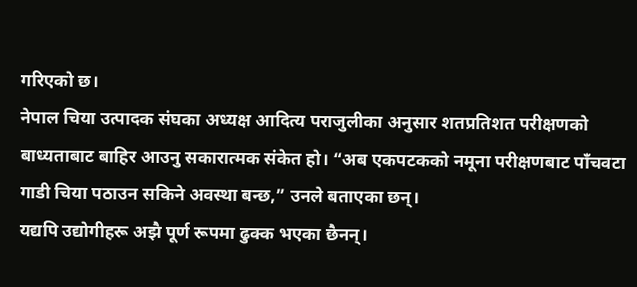गरिएको छ।
नेपाल चिया उत्पादक संघका अध्यक्ष आदित्य पराजुलीका अनुसार शतप्रतिशत परीक्षणको बाध्यताबाट बाहिर आउनु सकारात्मक संकेत हो। “अब एकपटकको नमूना परीक्षणबाट पाँचवटा गाडी चिया पठाउन सकिने अवस्था बन्छ,” उनले बताएका छन्।
यद्यपि उद्योगीहरू अझै पूर्ण रूपमा ढुक्क भएका छैनन्।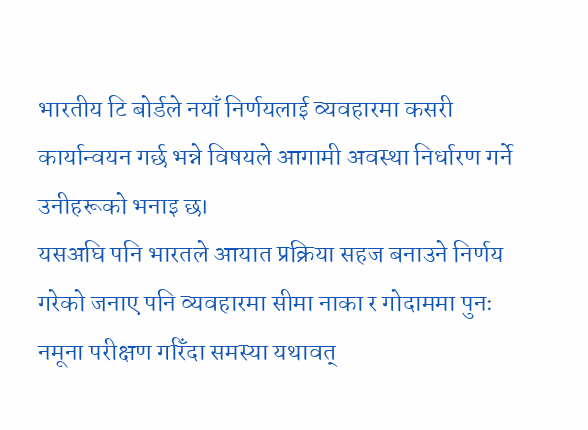भारतीय टि बोर्डले नयाँ निर्णयलाई व्यवहारमा कसरी कार्यान्वयन गर्छ भन्ने विषयले आगामी अवस्था निर्धारण गर्ने उनीहरूको भनाइ छ।
यसअघि पनि भारतले आयात प्रक्रिया सहज बनाउने निर्णय गरेको जनाए पनि व्यवहारमा सीमा नाका र गोदाममा पुनः नमूना परीक्षण गरिँदा समस्या यथावत्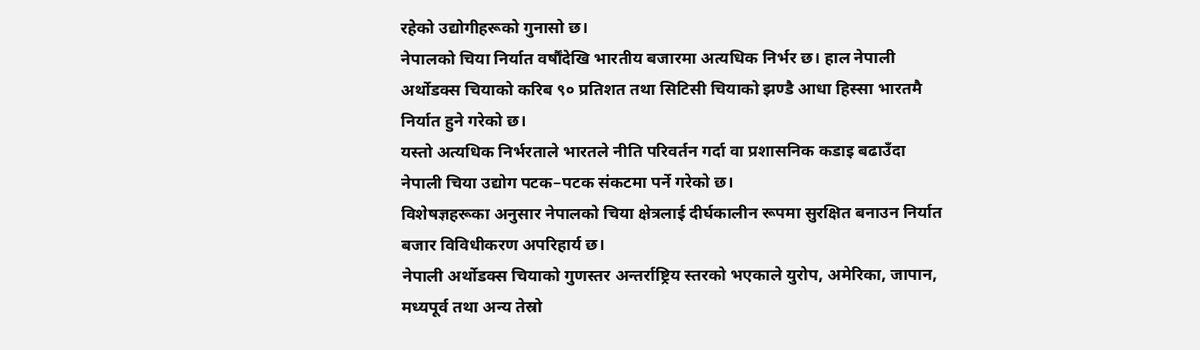रहेको उद्योगीहरूको गुनासो छ।
नेपालको चिया निर्यात वर्षौंदेखि भारतीय बजारमा अत्यधिक निर्भर छ। हाल नेपाली अर्थोडक्स चियाको करिब ९० प्रतिशत तथा सिटिसी चियाको झण्डै आधा हिस्सा भारतमै निर्यात हुने गरेको छ।
यस्तो अत्यधिक निर्भरताले भारतले नीति परिवर्तन गर्दा वा प्रशासनिक कडाइ बढाउँदा नेपाली चिया उद्योग पटक–पटक संकटमा पर्ने गरेको छ।
विशेषज्ञहरूका अनुसार नेपालको चिया क्षेत्रलाई दीर्घकालीन रूपमा सुरक्षित बनाउन निर्यात बजार विविधीकरण अपरिहार्य छ।
नेपाली अर्थोडक्स चियाको गुणस्तर अन्तर्राष्ट्रिय स्तरको भएकाले युरोप, अमेरिका, जापान, मध्यपूर्व तथा अन्य तेस्रो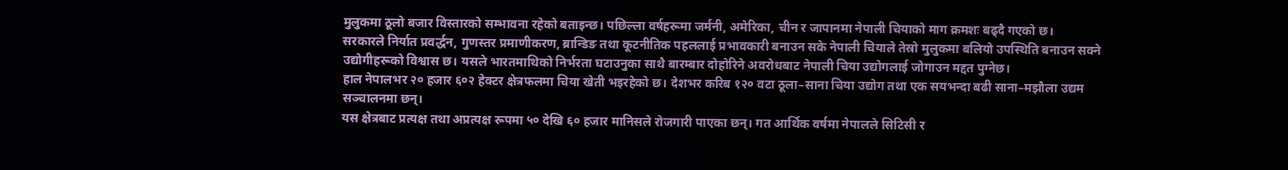मुलुकमा ठूलो बजार विस्तारको सम्भावना रहेको बताइन्छ। पछिल्ला वर्षहरूमा जर्मनी, अमेरिका, चीन र जापानमा नेपाली चियाको माग क्रमशः बढ्दै गएको छ।
सरकारले निर्यात प्रवर्द्धन, गुणस्तर प्रमाणीकरण, ब्रान्डिङ तथा कूटनीतिक पहललाई प्रभावकारी बनाउन सके नेपाली चियाले तेस्रो मुलुकमा बलियो उपस्थिति बनाउन सक्ने उद्योगीहरूको विश्वास छ। यसले भारतमाथिको निर्भरता घटाउनुका साथै बारम्बार दोहोरिने अवरोधबाट नेपाली चिया उद्योगलाई जोगाउन मद्दत पुग्नेछ।
हाल नेपालभर २० हजार ६०२ हेक्टर क्षेत्रफलमा चिया खेती भइरहेको छ। देशभर करिब १२० वटा ठूला–साना चिया उद्योग तथा एक सयभन्दा बढी साना–मझौला उद्यम सञ्चालनमा छन्।
यस क्षेत्रबाट प्रत्यक्ष तथा अप्रत्यक्ष रूपमा ५० देखि ६० हजार मानिसले रोजगारी पाएका छन्। गत आर्थिक वर्षमा नेपालले सिटिसी र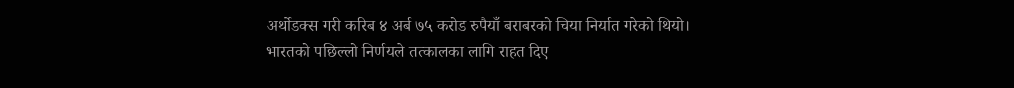अर्थोडक्स गरी करिब ४ अर्ब ७५ करोड रुपैयाँ बराबरको चिया निर्यात गरेको थियो।
भारतको पछिल्लो निर्णयले तत्कालका लागि राहत दिए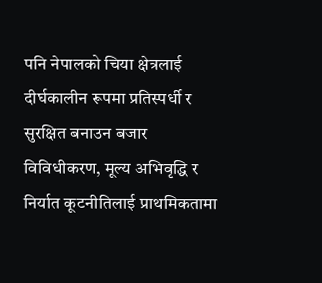पनि नेपालको चिया क्षेत्रलाई दीर्घकालीन रूपमा प्रतिस्पर्धी र सुरक्षित बनाउन बजार विविधीकरण, मूल्य अभिवृद्धि र निर्यात कूटनीतिलाई प्राथमिकतामा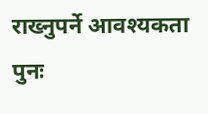राख्नुपर्ने आवश्यकता पुनः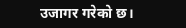उजागर गरेको छ।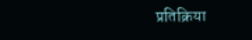प्रतिक्रिया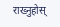राख्नुहोस्